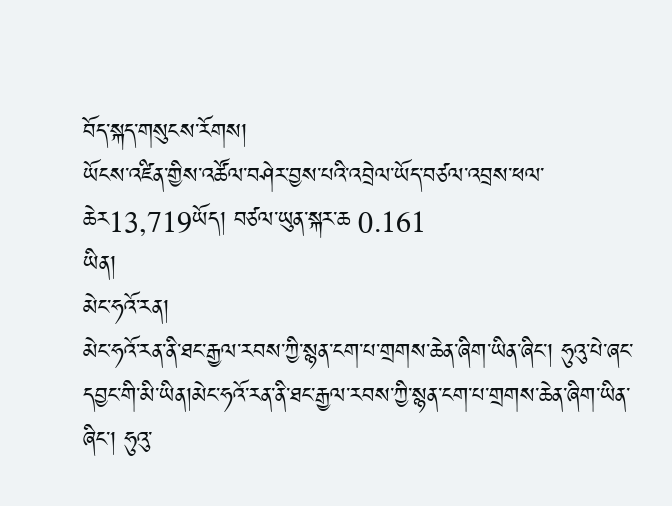བོད་སྐད་གསུངས་རོགས།
ཡོངས་འཛིན་གྱིས་འཚོལ་བཤེར་བྱས་པའི་འབྲེལ་ཡོད་བཙལ་འབྲས་ཕལ་ཆེར13,719ཡོད། བཙལ་ཡུན་སྐར་ཆ 0.161
ཡིན།
མེང་ཧའོ་རན།
མེང་ཧའོ་རན་ནི་ཐང་རྒྱལ་རབས་ཀྱི་སྙན་ངག་པ་གྲགས་ཆེན་ཞིག་ཡིན་ཞིང་། ཧུའུ་པེ་ཞང་དབྱང་གི་མི་ཡིན།མེང་ཧའོ་རན་ནི་ཐང་རྒྱལ་རབས་ཀྱི་སྙན་ངག་པ་གྲགས་ཆེན་ཞིག་ཡིན་ཞིང་། ཧུའུ་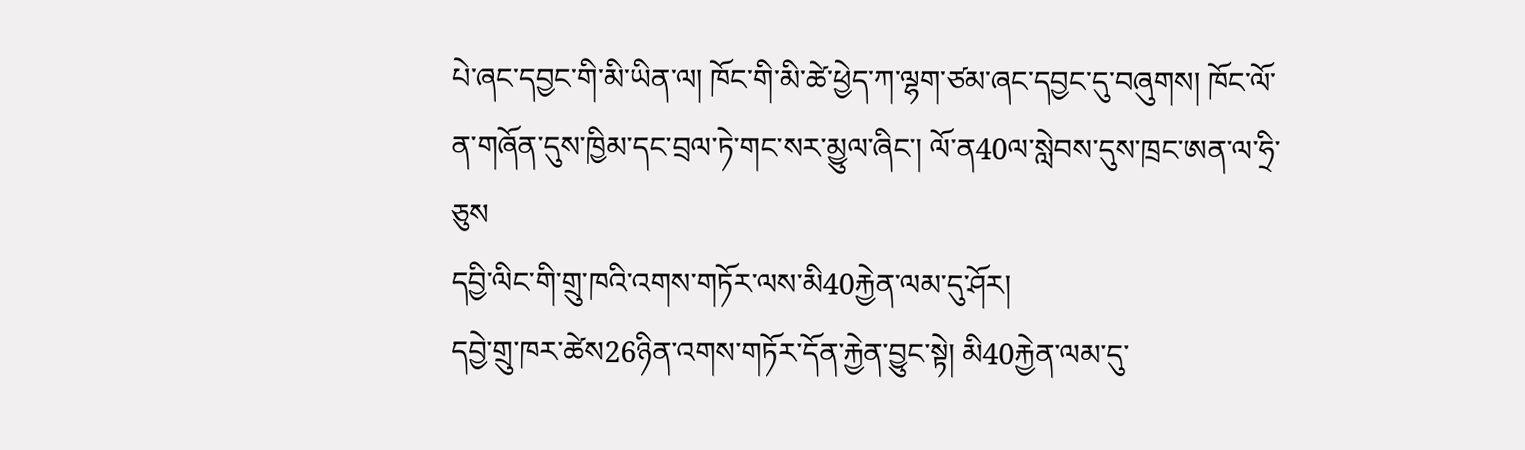པེ་ཞང་དབྱང་གི་མི་ཡིན་ལ། ཁོང་གི་མི་ཚེ་ཕྱེད་ཀ་ལྷག་ཙམ་ཞང་དབྱང་དུ་བཞུགས། ཁོང་ལོ་ན་གཞོན་དུས་ཁྱིམ་དང་བྲལ་ཏེ་གང་སར་མྱུལ་ཞིང་། ལོ་ན40ལ་སླེབས་དུས་ཁྲང་ཨན་ལ་ཧྲི་ཅུས
དབྱི་ལིང་གི་གྲུ་ཁའི་འགས་གཏོར་ལས་མི40རྐྱེན་ལམ་དུ་ཤོར།
དབྱེ་གྲུ་ཁར་ཚེས26ཉིན་འགས་གཏོར་དོན་རྐྱེན་བྱུང་སྟེ། མི40རྐྱེན་ལམ་དུ་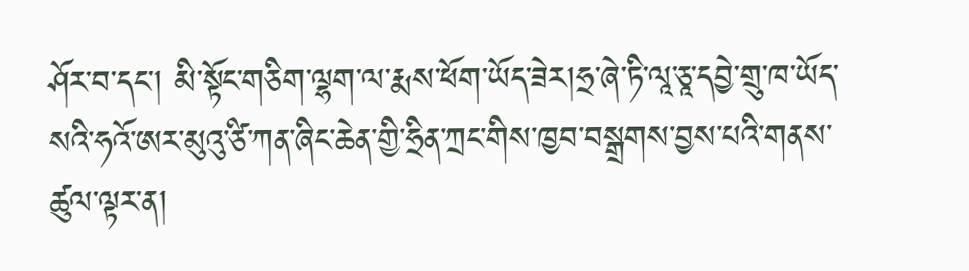ཤོར་བ་དང་། མི་སྟོང་གཅིག་ལྷག་ལ་རྨས་ཕོག་ཡོད་ཟེར།ཧྲ་ཞེ་ཏི་ལཱ་ཅཱ་དབྱེ་གྲུ་ཁ་ཡོད་སའི་ཧའོ་ཨར་མུའུ་ཙི་ཀན་ཞིང་ཆེན་གྱི་ཧྲིན་ཀྲང་གིས་ཁྱབ་བསྒྲགས་བྱས་པའི་གནས་ཚུལ་ལྟར་ན།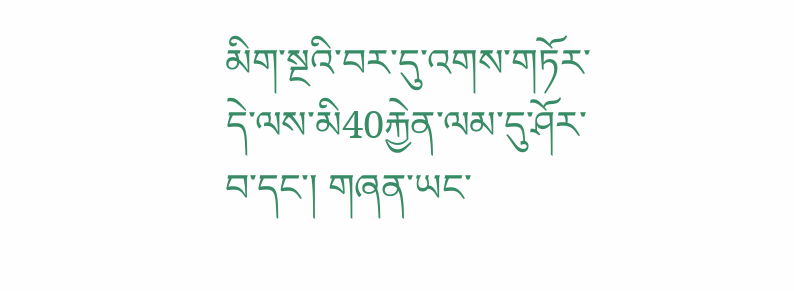མིག་སྔའི་བར་དུ་འགས་གཏོར་དེ་ལས་མི40རྐྱེན་ལམ་དུ་ཤོར་བ་དང་། གཞན་ཡང་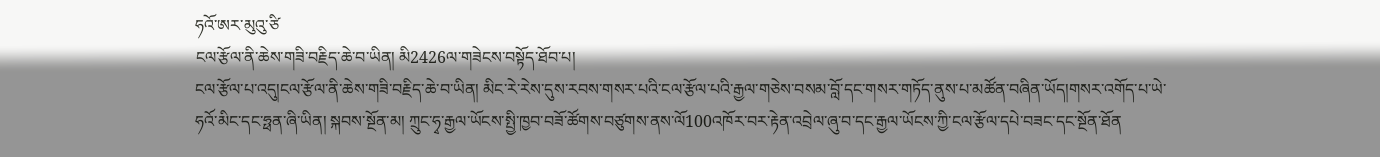ཧའོ་ཨར་མུའུ་ཙི
ངལ་རྩོལ་ནི་ཆེས་གཟི་བརྗིད་ཆེ་བ་ཡིན། མི2426ལ་གཟེངས་བསྟོད་ཐོབ་པ།
ངལ་རྩོལ་པ་འདུ།ངལ་རྩོལ་ནི་ཆེས་གཟི་བརྗིད་ཆེ་བ་ཡིན། མིང་རེ་རེས་དུས་རབས་གསར་པའི་ངལ་རྩོལ་པའི་རྒྱལ་གཅེས་བསམ་བློ་དང་གསར་གཏོད་ནུས་པ་མཚོན་བཞིན་ཡོད།གསར་འགོད་པ་ཡེ་ཧའོ་མིང་དང་ཧྥན་ཞི་ཡིན། སྐབས་སྔོན་མ། ཀྲུང་ཧྭ་རྒྱལ་ཡོངས་སྤྱི་ཁྱབ་བཟོ་ཚོགས་བཙུགས་ནས་ལོ100འཁོར་བར་རྟེན་འབྲེལ་ཞུ་བ་དང་རྒྱལ་ཡོངས་ཀྱི་ངལ་རྩོལ་དཔེ་བཟང་དང་སྔོན་ཐོན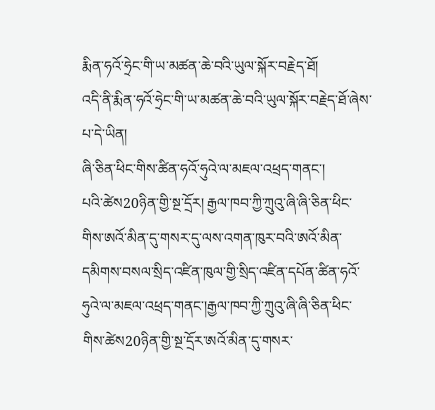རྨིན་ཧའོ་ཧྲེང་གི་ཡ་མཚན་ཆེ་བའི་ཡུལ་སྐོར་བརྗེད་ཐོ།
འདི་ནི་རྨིན་ཧའོ་ཧྲེང་གི་ཡ་མཚན་ཆེ་བའི་ཡུལ་སྐོར་བརྗེད་ཐོ་ཞེས་པ་དེ་ཡིན།
ཞི་ཅིན་ཕིང་གིས་ཚིན་ཧའོ་ཧུའེ་ལ་མཇལ་འཕྲད་གནང་།
པའི་ཚེས20ཉིན་གྱི་སྔ་དྲོར། རྒྱལ་ཁབ་ཀྱི་ཀྲུའུ་ཞི་ཞི་ཅིན་ཕིང་གིས་ཨའོ་མིན་དུ་གསར་དུ་ལས་འགན་ཁུར་བའི་ཨའོ་མིན་དམིགས་བསལ་སྲིད་འཛིན་ཁུལ་གྱི་སྲིད་འཛིན་དཔོན་ཚིན་ཧའོ་ཧུའེ་ལ་མཇལ་འཕྲད་གནང་།རྒྱལ་ཁབ་ཀྱི་ཀྲུའུ་ཞི་ཞི་ཅིན་ཕིང་གིས་ཚེས20ཉིན་གྱི་སྔ་དྲོར་ཨའོ་མིན་དུ་གསར་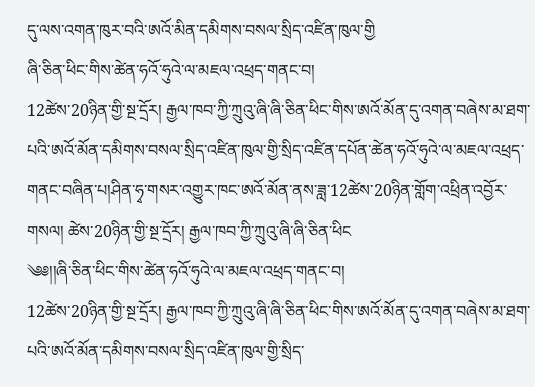དུ་ལས་འགན་ཁུར་བའི་ཨའོ་མིན་དམིགས་བསལ་སྲིད་འཛིན་ཁུལ་གྱི
ཞི་ཅིན་ཕིང་གིས་ཚེན་ཧའོ་ཧུའེ་ལ་མཇལ་འཕྲད་གནང་བ།
12ཚེས་20ཉིན་གྱི་སྔ་དྲོར། རྒྱལ་ཁབ་ཀྱི་ཀྲུའུ་ཞི་ཞི་ཅིན་ཕིང་གིས་ཨའོ་མོན་དུ་འགན་བཞེས་མ་ཐག་པའི་ཨའོ་མོན་དམིགས་བསལ་སྲིད་འཛིན་ཁུལ་གྱི་སྲིད་འཛིན་དཔོན་ཚེན་ཧའོ་ཧུའེ་ལ་མཇལ་འཕྲད་གནང་བཞིན་པ།ཤིན་ཧྭ་གསར་འགྱུར་ཁང་ཨའོ་མོན་ནས་ཟླ་12ཚེས་20ཉིན་གློག་འཕྲིན་འབྱོར་གསལ། ཚེས་20ཉིན་གྱི་སྔ་དྲོར། རྒྱལ་ཁབ་ཀྱི་ཀྲུའུ་ཞི་ཞི་ཅིན་ཕིང
༄༅།།ཞི་ཅིན་ཕིང་གིས་ཚེན་ཧའོ་ཧུའེ་ལ་མཇལ་འཕྲད་གནང་བ།
12ཚེས་20ཉིན་གྱི་སྔ་དྲོར། རྒྱལ་ཁབ་ཀྱི་ཀྲུའུ་ཞི་ཞི་ཅིན་ཕིང་གིས་ཨའོ་མོན་དུ་འགན་བཞེས་མ་ཐག་པའི་ཨའོ་མོན་དམིགས་བསལ་སྲིད་འཛིན་ཁུལ་གྱི་སྲིད་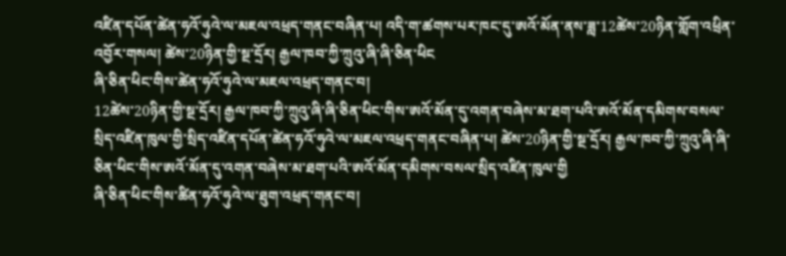འཛིན་དཔོན་ཚེན་ཧའོ་ཧུའེ་ལ་མཇལ་འཕྲད་གནང་བཞིན་པ། འདི་ག་ཚགས་པར་ཁང་དུ་ཨའོ་མོན་ནས་ཟླ་12ཚེས་20ཉིན་གློག་འཕྲིན་འབྱོར་གསལ། ཚེས་20ཉིན་གྱི་སྔ་དྲོར། རྒྱལ་ཁབ་ཀྱི་ཀྲུའུ་ཞི་ཞི་ཅིན་ཕིང
ཞི་ཅིན་ཕིང་གིས་ཚེན་ཧའོ་ཧུའེ་ལ་མཇལ་འཕྲད་གནང་བ།
12ཚེས་20ཉིན་གྱི་སྔ་དྲོར། རྒྱལ་ཁབ་ཀྱི་ཀྲུའུ་ཞི་ཞི་ཅིན་ཕིང་གིས་ཨའོ་མོན་དུ་འགན་བཞེས་མ་ཐག་པའི་ཨའོ་མོན་དམིགས་བསལ་སྲིད་འཛིན་ཁུལ་གྱི་སྲིད་འཛིན་དཔོན་ཚེན་ཧའོ་ཧུའེ་ལ་མཇལ་འཕྲད་གནང་བཞིན་པ། ཚེས་20ཉིན་གྱི་སྔ་དྲོར། རྒྱལ་ཁབ་ཀྱི་ཀྲུའུ་ཞི་ཞི་ཅིན་ཕིང་གིས་ཨའོ་མོན་དུ་འགན་བཞེས་མ་ཐག་པའི་ཨའོ་མོན་དམིགས་བསལ་སྲིད་འཛིན་ཁུལ་གྱི
ཞི་ཅིན་ཕིང་གིས་ཚིན་ཧའོ་ཧུའེ་ལ་ཐུག་འཕྲད་གནང་བ།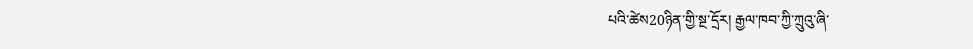པའི་ཚེས20ཉིན་གྱི་སྔ་དྲོར། རྒྱལ་ཁབ་ཀྱི་ཀྲུའུ་ཞི་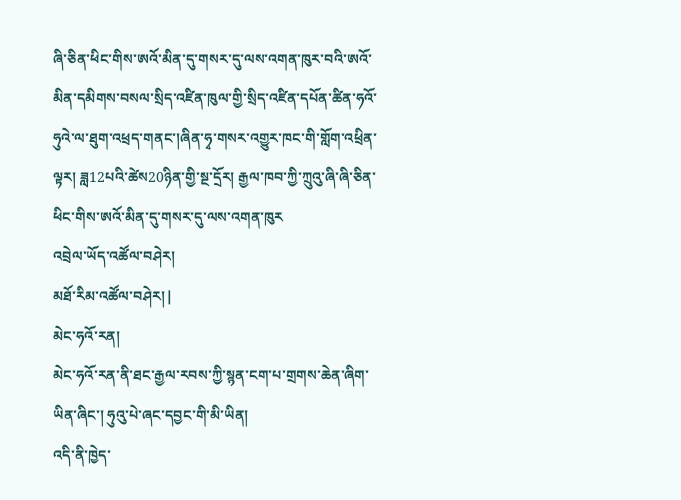ཞི་ཅིན་ཕིང་གིས་ཨའོ་མིན་དུ་གསར་དུ་ལས་འགན་ཁུར་བའི་ཨའོ་མིན་དམིགས་བསལ་སྲིད་འཛིན་ཁུལ་གྱི་སྲིད་འཛིན་དཔོན་ཚིན་ཧའོ་ཧུའེ་ལ་ཐུག་འཕྲད་གནང་།ཞིན་ཧྭ་གསར་འགྱུར་ཁང་གི་གློག་འཕྲིན་ལྟར། ཟླ12པའི་ཚེས20ཉིན་གྱི་སྔ་དྲོར། རྒྱལ་ཁབ་ཀྱི་ཀྲུའུ་ཞི་ཞི་ཅིན་ཕིང་གིས་ཨའོ་མིན་དུ་གསར་དུ་ལས་འགན་ཁུར
འབྲེལ་ཡོད་འཚོལ་བཤེར།
མཐོ་རིམ་འཚོལ་བཤེར། |
མེང་ཧའོ་རན།
མེང་ཧའོ་རན་ནི་ཐང་རྒྱལ་རབས་ཀྱི་སྙན་ངག་པ་གྲགས་ཆེན་ཞིག་ཡིན་ཞིང་། ཧུའུ་པེ་ཞང་དབྱང་གི་མི་ཡིན།
འདི་ནི་ཁྱེད་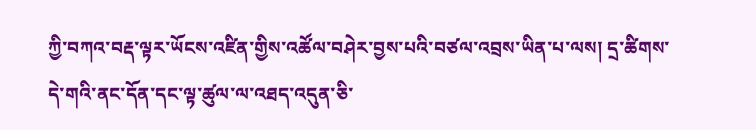ཀྱི་བཀའ་བརྡ་ལྟར་ཡོངས་འཛིན་གྱིས་འཚོལ་བཤེར་བྱས་པའི་བཙལ་འབྲས་ཡིན་པ་ལས། དྲ་ཚིགས་དེ་གའི་ནང་དོན་དང་ལྟ་ཚུལ་ལ་འཐད་འདུན་ཅི་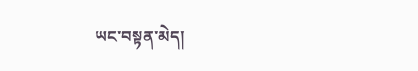ཡང་བསྟན་མེད།